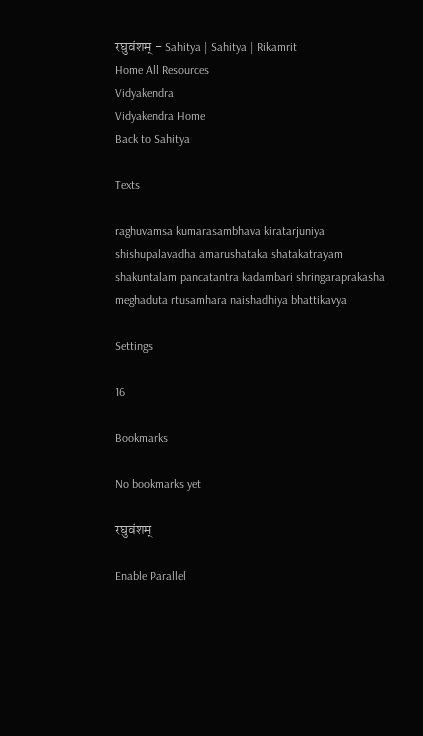रघुवंशम् - Sahitya | Sahitya | Rikamrit
Home All Resources
Vidyakendra
Vidyakendra Home
Back to Sahitya

Texts

raghuvamsa kumarasambhava kiratarjuniya shishupalavadha amarushataka shatakatrayam shakuntalam pancatantra kadambari shringaraprakasha meghaduta rtusamhara naishadhiya bhattikavya

Settings

16

Bookmarks

No bookmarks yet

रघुवंशम्

Enable Parallel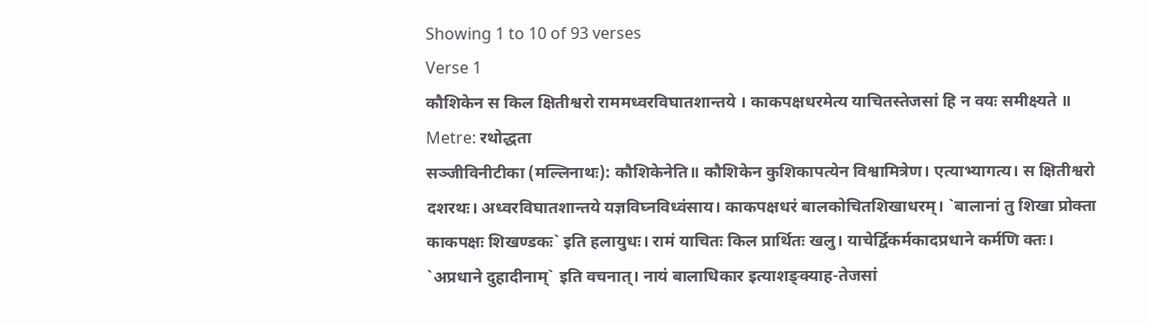Showing 1 to 10 of 93 verses
Verse 1
कौशिकेन स किल क्षितीश्वरो राममध्वरविघातशान्तये । काकपक्षधरमेत्य याचितस्तेजसां हि न वयः समीक्ष्यते ॥
Metre: रथोद्धता
सञ्जीविनीटीका (मल्लिनाथः): कौशिकेनेति॥ कौशिकेन कुशिकापत्येन विश्वामित्रेण। एत्याभ्यागत्य। स क्षितीश्वरो दशरथः। अध्वरविघातशान्तये यज्ञविघ्नविध्वंसाय। काकपक्षधरं बालकोचितशिखाधरम्। `बालानां तु शिखा प्रोक्ता काकपक्षः शिखण्डकः` इति हलायुधः। रामं याचितः किल प्रार्थितः खलु। याचेर्द्विकर्मकादप्रधाने कर्मणि क्तः। `अप्रधाने दुहादीनाम्` इति वचनात्। नायं बालाधिकार इत्याशङ्क्याह-तेजसां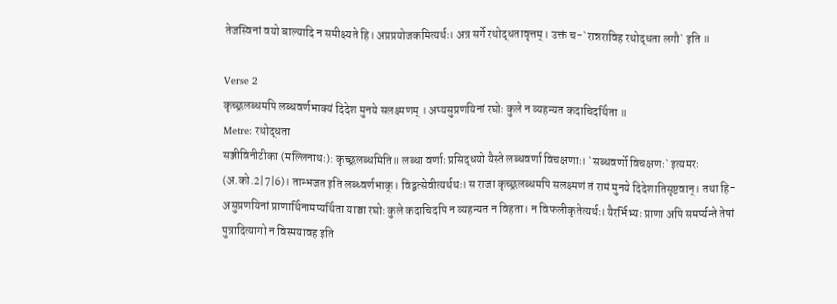तेजस्विनां वयो बाल्यादि न समीक्ष्यते हि। अप्रप्रयोजकमित्यर्थः। अत्र सर्गे रथोद्धतावृत्तम्। उक्तं च-`रान्नराविह रथोद्धता लगौ` इति ॥

Verse 2
कृच्छ्रलब्धमपि लब्धवर्णभाक्यं दिदेश मुनये सलक्ष्मणम् । अप्यसुप्रणयिनां रघोः कुले न व्यहन्यत कदाचिदर्थिता ॥
Metre: रथोद्धता
सञ्जीविनीटीका (मल्लिनाथः): कृच्छ्रलब्धमिति॥ लब्धा वर्णाः प्रसिद्धयो यैस्ते लब्धवर्णा विचक्षणाः। `सब्धवर्णो विचक्षणः` इत्यमरः (अ.को.2|7|6)। तान्भजत इति लब्ध्वर्णभाक्। विद्वत्सेवीत्यर्थथः। स राजा कृच्छ्रलब्धमपि सलक्ष्मणं तं रामं मुनये दिदेशातिसृष्टवान्। तथा हि-असुप्रणयिनां प्राणार्थिनामप्यर्थिता याञ्चा रघोः कुले कदाचिदपि न व्यहन्यत न विहता। न विफलीकृतेत्यर्थः। यैरर्भिभ्यः प्राणा अपि समर्प्यन्ते तेषां पुत्रादित्यागो न विस्मयावह इति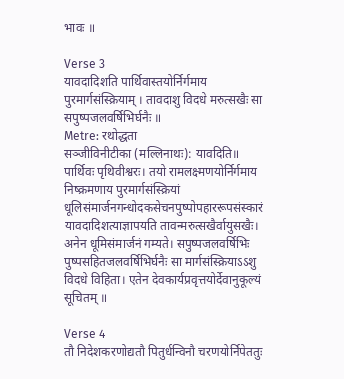भावः ॥

Verse 3
यावदादिशति पार्थिवास्तयोर्निर्गमाय पुरमार्गसंस्क्रियाम् । तावदाशु विदधे मरुत्सखैः सा सपुष्पजलवर्षिभिर्घनैः ॥
Metre: रथोद्धता
सञ्जीविनीटीका (मल्लिनाथः): यावदिति॥ पार्थिवः पृथिवीश्वरः। तयो रामलक्ष्मणयोर्निर्गमाय निष्क्रमणाय पुरमार्गसंस्क्रियां धूलिसंमार्जनगन्धोदकसेचनपुष्पोपहाररूपसंस्कारं यावदादिशत्याज्ञापयति तावन्मरुत्सखैर्वायुसखैः। अनेन धूमिसंमार्जनं गम्यते। सपुष्पजलवर्षिभिः पुष्पसहितजलवर्षिभिर्घनैः सा मार्गसंस्क्रियाऽऽशु विदधे विहिता। एतेन देवकार्यप्रवृत्तयोर्देवानुकूल्यं सूचितम् ॥

Verse 4
तौ निदेशकरणोद्यतौ पितुर्धन्विनौ चरणयोर्निपेततुः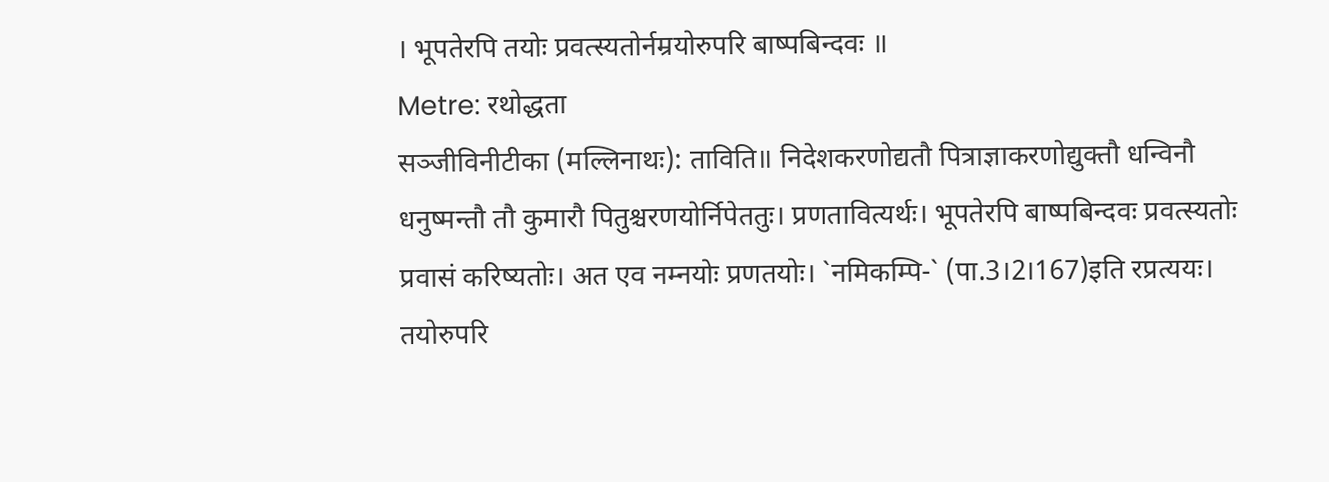। भूपतेरपि तयोः प्रवत्स्यतोर्नम्रयोरुपरि बाष्पबिन्दवः ॥
Metre: रथोद्धता
सञ्जीविनीटीका (मल्लिनाथः): ताविति॥ निदेशकरणोद्यतौ पित्राज्ञाकरणोद्युक्तौ धन्विनौ धनुष्मन्तौ तौ कुमारौ पितुश्चरणयोर्निपेततुः। प्रणतावित्यर्थः। भूपतेरपि बाष्पबिन्दवः प्रवत्स्यतोः प्रवासं करिष्यतोः। अत एव नम्नयोः प्रणतयोः। `नमिकम्पि-` (पा.3।2।167)इति रप्रत्ययः। तयोरुपरि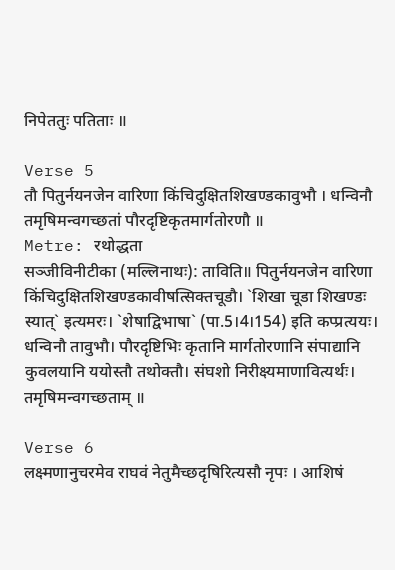निपेततुः पतिताः ॥

Verse 5
तौ पितुर्नयनजेन वारिणा किंचिदुक्षितशिखण्डकावुभौ । धन्विनौ तमृषिमन्वगच्छतां पौरदृष्टिकृतमार्गतोरणौ ॥
Metre: रथोद्धता
सञ्जीविनीटीका (मल्लिनाथः): ताविति॥ पितुर्नयनजेन वारिणा किंचिदुक्षितशिखण्डकावीषत्सिक्तचूडौ। `शिखा चूडा शिखण्डः स्यात्` इत्यमरः। `शेषाद्विभाषा` (पा.5।4।154) इति कप्प्रत्ययः। धन्विनौ तावुभौ। पौरदृष्टिभिः कृतानि मार्गतोरणानि संपाद्यानि कुवलयानि ययोस्तौ तथोक्तौ। संघशो निरीक्ष्यमाणावित्यर्थः। तमृषिमन्वगच्छताम् ॥

Verse 6
लक्ष्मणानुचरमेव राघवं नेतुमैच्छदृषिरित्यसौ नृपः । आशिषं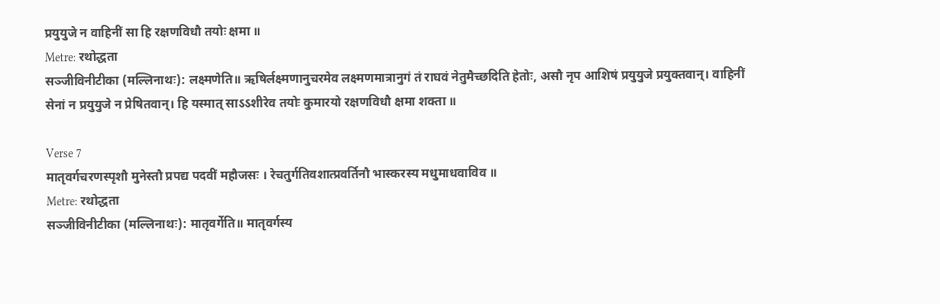प्रयुयुजे न वाहिनीं सा हि रक्षणविधौ तयोः क्षमा ॥
Metre: रथोद्धता
सञ्जीविनीटीका (मल्लिनाथः): लक्ष्मणेति॥ ऋषिर्लक्ष्मणानुचरमेव लक्ष्मणमात्रानुगं तं राघवं नेतुमैच्छदिति हेतोः, असौ नृप आशिषं प्रयुयुजे प्रयुक्तवान्। वाहिनीं सेनां न प्रयुयुजे न प्रेषितवान्। हि यस्मात् साऽऽशीरेव तयोः कुमारयो रक्षणविधौ क्षमा शक्ता ॥

Verse 7
मातृवर्गचरणस्पृशौ मुनेस्तौ प्रपद्य पदवीं महौजसः । रेचतुर्गतिवशात्प्रवर्तिनौ भास्करस्य मधुमाधवाविव ॥
Metre: रथोद्धता
सञ्जीविनीटीका (मल्लिनाथः): मातृवर्गेति॥ मातृवर्गस्य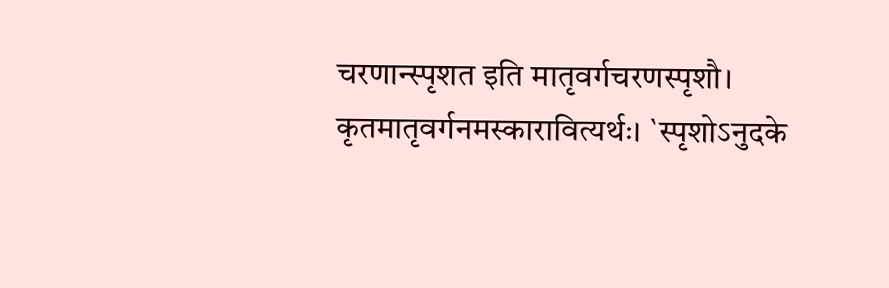चरणान्स्पृशत इति मातृवर्गचरणस्पृशौ। कृतमातृवर्गनमस्कारावित्यर्थः। `स्पृशोऽनुदके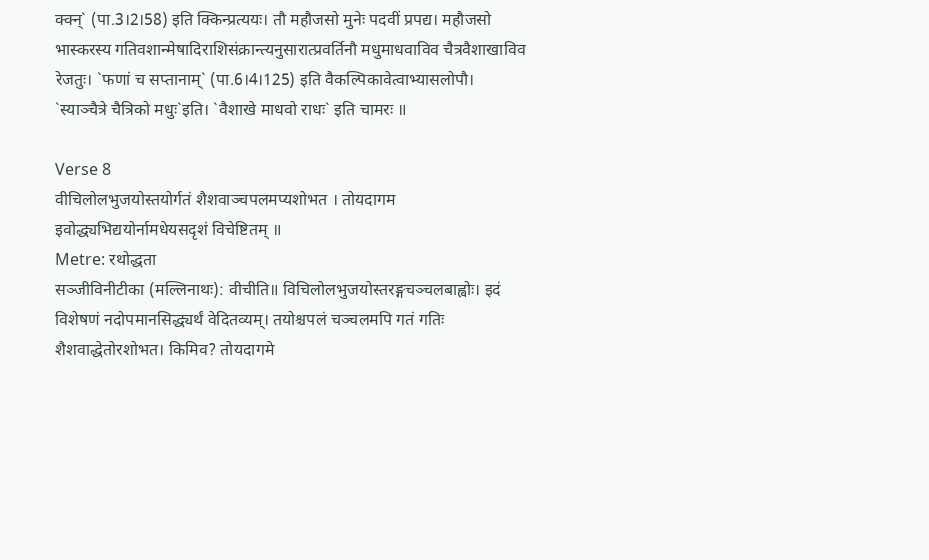क्क्न्` (पा.3।2।58) इति क्किन्प्रत्ययः। तौ महौजसो मुनेः पदवीं प्रपद्य। महौजसो भास्करस्य गतिवशान्मेषादिराशिसंक्रान्त्यनुसारात्प्रवर्तिनौ मधुमाधवाविव चैत्रवैशाखाविव रेजतुः। `फणां च सप्तानाम्` (पा.6।4।125) इति वैकल्पिकावेत्वाभ्यासलोपौ। `स्याञ्चैत्रे चैत्रिको मधुः`इति। `वैशाखे माधवो राधः` इति चामरः ॥

Verse 8
वीचिलोलभुजयोस्तयोर्गतं शैशवाञ्चपलमप्यशोभत । तोयदागम इवोद्ध्यभिद्ययोर्नामधेयसदृशं विचेष्टितम् ॥
Metre: रथोद्धता
सञ्जीविनीटीका (मल्लिनाथः): वीचीति॥ विचिलोलभुजयोस्तरङ्गचञ्चलबाह्वोः। इदं विशेषणं नदोपमानसिद्ध्यर्थं वेदितव्यम्। तयोश्चपलं चञ्चलमपि गतं गतिः शैशवाद्धेतोरशोभत। किमिव? तोयदागमे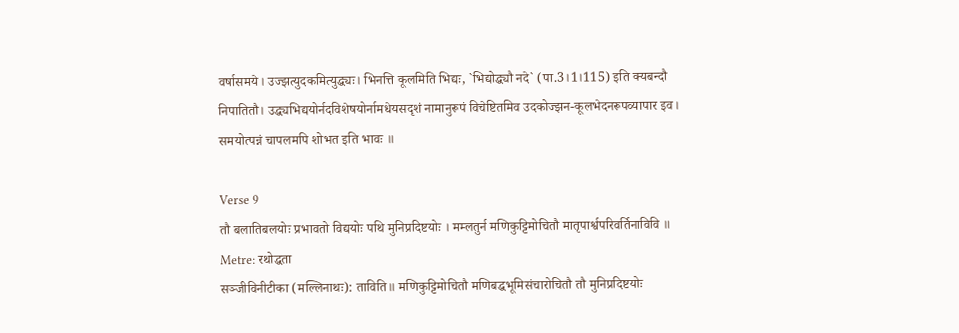वर्षासमये। उज्झत्युदकमित्युद्ध्यः। भिनत्ति कूलमिति भिद्यः, `भिद्योद्ध्यौ नदे` (पा.3।1।115) इति क्यबन्दौ निपातितौ। उद्ध्यभिद्ययोर्नदविशेषयोर्नामधेयसदृशं नामानुरूपं विचेष्टितमिव उदकोज्झन-कूलभेदनरूपव्यापार इव। समयोत्पन्नं चापलमपि शोभत इति भावः ॥

Verse 9
तौ बलातिबलयोः प्रभावतो विद्ययोः पथि मुनिप्रदिष्टयोः । मम्लतुर्न मणिकुट्टिमोचितौ मातृपार्श्वपरिवर्तिनाविवि ॥
Metre: रथोद्धता
सञ्जीविनीटीका (मल्लिनाथः): ताविति॥ मणिकुट्टिमोचितौ मणिबद्धभूमिसंचारोचितौ तौ मुनिप्रदिष्टयोः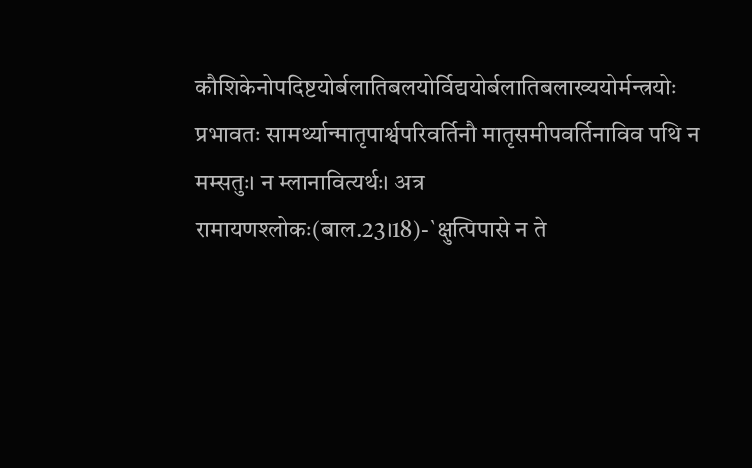कौशिकेनोपदिष्टयोर्बलातिबलयोर्विद्ययोर्बलातिबलाख्ययोर्मन्त्रयोः प्रभावतः सामर्थ्यान्मातृपार्श्वपरिवर्तिनौ मातृसमीपवर्तिनाविव पथि न मम्सतुः। न म्लानावित्यर्थः। अत्र रामायणश्लोकः(बाल.23।18)-`क्षुत्पिपासे न ते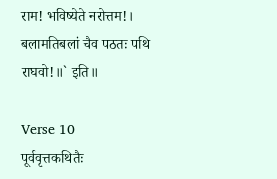राम! भविष्येते नरोत्तम!। बलामतिबलां चैव पठतः पथि राघवो!॥` इति॥

Verse 10
पूर्ववृत्तकथितैः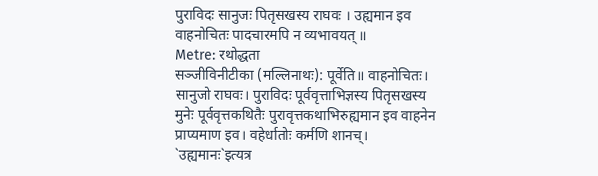पुराविदः सानुजः पितृसखस्य राघवः । उह्यमान इव वाहनोचितः पादचारमपि न व्यभावयत् ॥
Metre: रथोद्धता
सञ्जीविनीटीका (मल्लिनाथः): पूर्वेति॥ वाहनोचितः। सानुजो राघवः। पुराविदः पूर्ववृत्ताभिज्ञस्य पितृसखस्य मुनेः पूर्ववृत्तकथितैः पुरावृत्तकथाभिरुह्यमान इव वाहनेन प्राप्यमाण इव। वहेर्धातोः कर्मणि शानच्। `उह्यमानः`इत्यत्र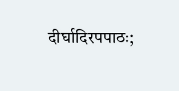दीर्घादिरपपाठः;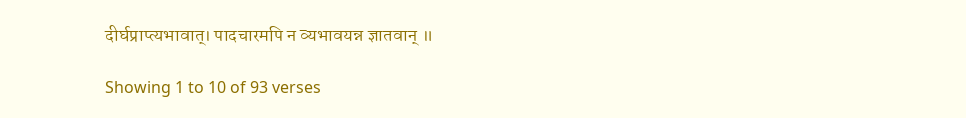दीर्घप्राप्त्यभावात्। पादचारमपि न व्यभावयन्न ज्ञातवान् ॥

Showing 1 to 10 of 93 verses